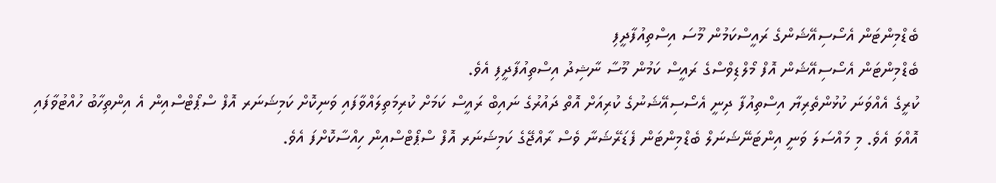ބެޑްމިންޓަން އެސޯސިއޭޝަންގެ ރައީސްކަމުން މޫސަ އިސްތިއުފާދީފި
ބެޑްމިންޓަން އެސޯސިއޭޝަން އޮފް މޯލްޑިވްސްގެ ރައީސް ކަމުން މޫސާ ނާޝިދު އިސްތިއުފާދީފި އެވެ.
ކުރީގެ އެއްވަނަ ކުޅުންތެރިޔާ އިސްތިއުފާ ދިނީ އެސޯސިއޭޝަނުގެ ކުރިއަށް އޮތް ދައުރުގެ ނައިބް ރައީސް ކަމަށް ކުރިމަތިލައްވާފައި ވަނިކޮށް ކަމިޝަނަރ އޮފް ސްޕޯޓްސްއިން އެ އިންތިހާބު ހުއްޓުވާފައި އޮއްވަ އެވެ. މި މައްސަލަ ވަނީ އިންޓަނޭޝަނަލް ބެޑްމިންޓަން ފެޑަރޭޝަނާ ވެސް ރާއްޖޭގެ ކަމިޝަނަރ އޮފް ސްޕޯޓްސްއިން ހިއްސާކޮށްފަ އެވެ.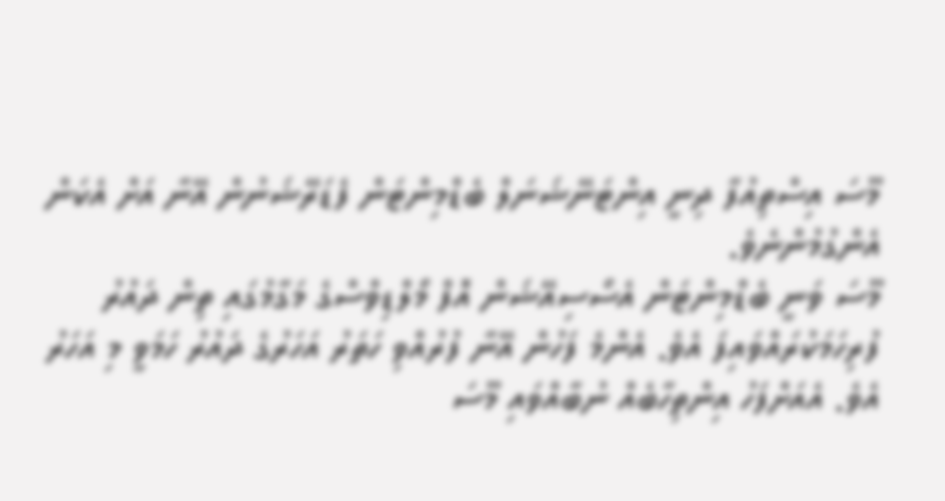މޫސަ އިސްތިއުފާ ދިނީ އިންޓަނޭޝަނަލް ބެޑްމިންޓަން ފެޑަރޭޝަނުން އޭނާ އަށް އެކަން އެންގުމުންނެވެ.
މޫސަ ވަނީ ބެޑްމިންޓަން އެސޯސިއޭޝަން އޮފް މޯލްޑިވްސްގެ މަގާމުގައި ތިން ދައުރު ފުރިހަމަކުރައްވައިފަ އެވެ. އެންމެ ފަހުން އޭނާ ފުރުއްވި ހަތަރު އަހަރުގެ ދައުރު ހަމަވީ މި އަހަރު އެވެ. އެއަށްފަހު އިންތިހާބެއް ނުބާއްވައި މޫސަ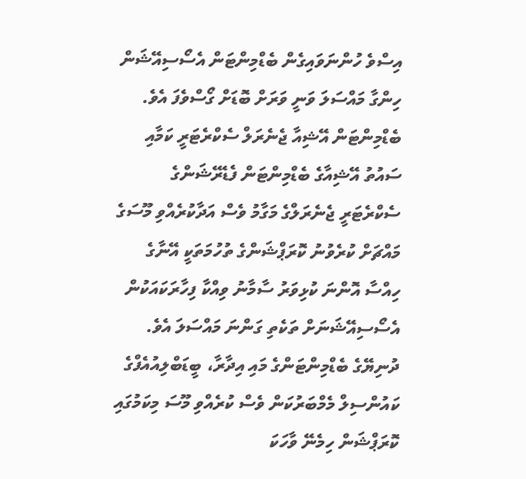އިސްވެ ހުންނަވައިގެން ބެޑްމިންޓަން އެސޯސިއޭޝަން ހިންގާ މައްސަލަ ވަނީ ވަރަށް ބޮޑަށް ގޯސްވެފަ އެވެ.
ބެޑްމިންޓަން އޭޝިއާ ޖެނެރަލް ސެކްރެޓަރީ ކަމާއި ސައުތު އޭޝިއާގެ ބެޑްމިންޓަން ފެޑެރޭޝަންގެ ސެކްރެޓަރީ ޖެނެރަލްގެ މަގާމު ވެސް އަދާކުރެއްވި މޫސަގެ މައްޗަށް ކުރެވުނު ކޮރަޕްޝަންގެ ތުހުމަތަކީ އޭނާގެ ހިއްސާ އޮންނަ ކުޅިވަރު ސާމާނު ވިއްކާ ފިހާރަކައަކުން އެސޯސިއޭޝަނަށް ތަކެތި ގަންނަ މައްސަލަ އެވެ. ދުނިޔޭގެ ބެޑްމިންޓަންގެ މައި އިދާރާ، ބީޑަބްލިއުއެފްގެ ކައުންސިލް މެމްބަރުކަން ވެސް ކުރެއްވި މޫސަ މިކަމުގައި ކޮރަޕްޝަން ހިމެނޭ ވާހަކަ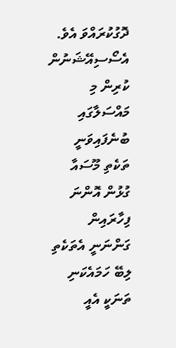ދޮގުކުރައްވަ އެވެ. އެސޯސިއޭޝަނުން ކުރިން މި މައްސަލާގައި ބުނެފައިވަނީ ތަކެތި މޫސައާ ގުޅުން އޮންނަ ފިހާރައިން ގަންނަނީ އެތަކެތި ލިބޭ ހަމައެކަނި ތަނަކީ އެއީ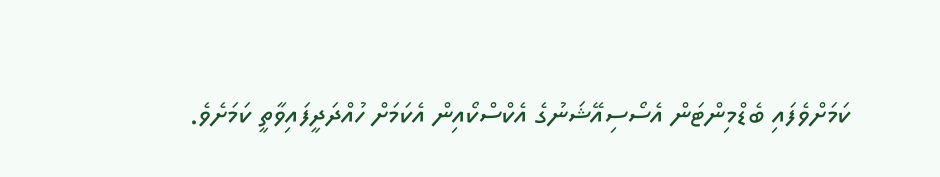ކަމަށްވެފައި ބެޑްމިންޓަން އެސޯސިއޭޝަނުގެ އެކްސްކޯއިން އެކަމަށް ހުއްދަދީފައިވާތީ ކަމަށެވެ.